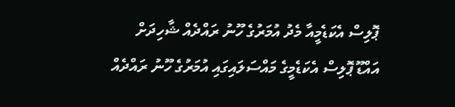ޕޮލިސް އެކަޑެމީއާ މެދު އުމަރުގެ ހޫނު ރައްދެއް ޝާހިދަށް
އައްޑޫ ޕޮލިސް އެކަޑެމީގެ މައްސަލައިގައި އުމަރުގެ ހޫނު ރައްދެއް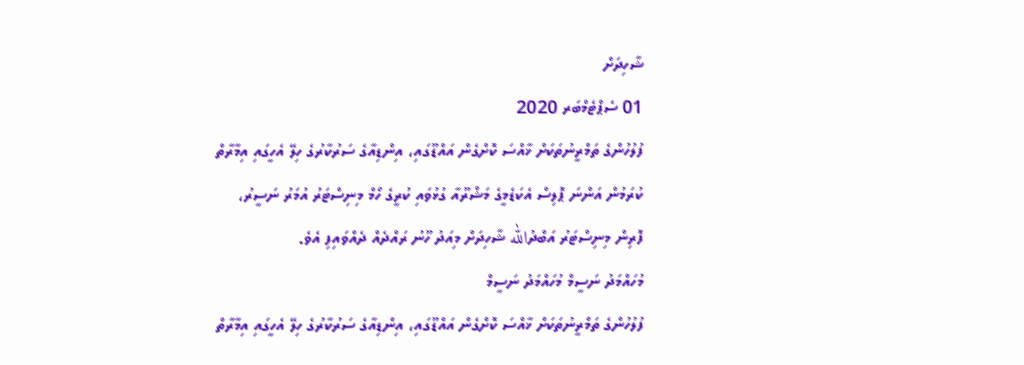ޝާހިދަށް
01 ސެޕްޓެމްބަރ 2020
ފުލުހުންގެ ތަމްރީނުތަކަށް ޚާއްސަ ކޮށްގެން އައްޑޫގައި، އިންޑިއާގެ ސަރުކާރުގެ ހިލޭ އެހީގައި އިމާރާތް ކުރަމުން އަންނަ ޕޮލިސް އެކަޑެމީގެ މަޝްރޫއާ ގުޅުވައި ކުރީގެ ހޯމް މިނިސްޓަރު އުމަރު ނަސީރު، ފޮރިން މިނިސްޓަރު އަބްދުالله ޝާހިދަށް މިއަދު ހޫނު ރައްދެއް ދެއްވައިފި އެވެ.
މުހައްމަދު ނަސީމް މުހައްމަދު ނަސީމް
ފުލުހުންގެ ތަމްރީނުތަކަށް ޚާއްސަ ކޮށްގެން އައްޑޫގައި، އިންޑިއާގެ ސަރުކާރުގެ ހިލޭ އެހީގައި އިމާރާތް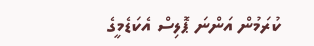ކުރަމުން އަންނަ ޕޮލިސް އެކަޑެމީގެ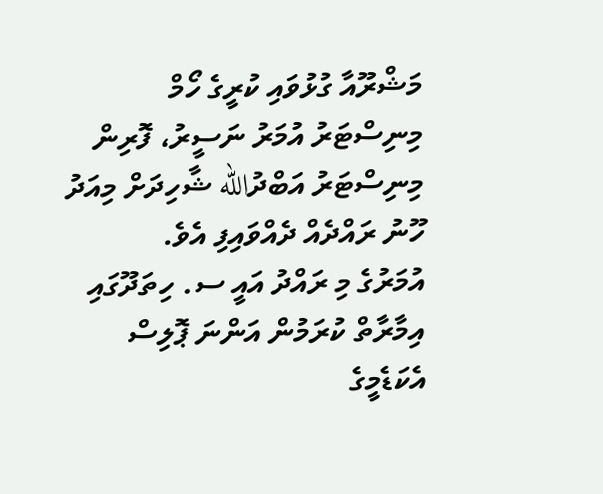މަޝްރޫއާ ގުޅުވައި ކުރީގެ ހޯމް މިނިސްޓަރު އުމަރު ނަސީރު، ފޮރިން މިނިސްޓަރު އަބްދުالله ޝާހިދަށް މިއަދު ހޫނު ރައްދެއް ދެއްވައިފި އެވެ.
އުމަރުގެ މި ރައްދު އައީ ސ. ހިތަދޫގައި އިމާރާތް ކުރަމުން އަންނަ ޕޮލިސް އެކަޑެމީގެ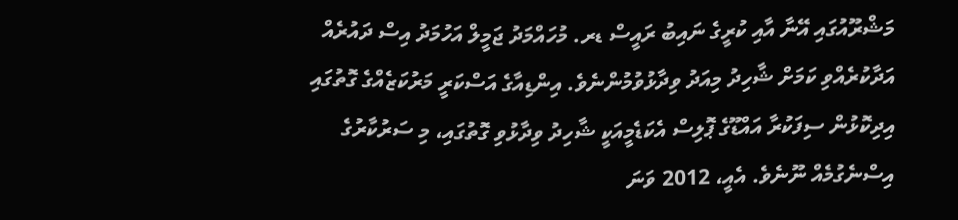މަޝްރޫއުގައި އޭނާ އާއި ކުރީގެ ނައިބު ރައީސް ޑރ. މުހައްމަދު ޖަމީލް އަހުމަދު އިސް ދައުރެއް އަދާކުރެއްވި ކަމަށް ޝާހިދު މިއަދު ވިދާޅުވުމުންނެވެ. އިންޑިއާގެ އަސްކަރީ މަރުކަޒެއްގެ ގޮތުގައި އިދިކޮޅުން ސިފަކުރާ އައްޑޫގެ ޕޮލިސް އެކަޑެމީއަކީ ޝާހިދު ވިދާޅުވި ގޮތުގައި، މި ސަރުކާރުގެ އިސްނެގުމެއް ނޫނެވެ. އެއީ، 2012 ވަނަ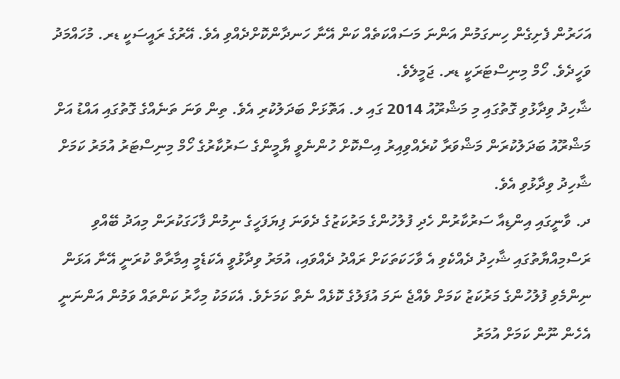އަހަރުން ފެށިގެން ހިނގަމުން އަންނަ މަސައްކަތެއް ކަން އޭނާ ހަނދާންކޮށްދެއްވި އެވެ. އޭރުގެ ރައީސަކީ ޑރ. މުހައްމަދު ވަހީދެވެ. ހޯމް މިނިސްޓަރަކީ ޑރ. ޖަމީލެވެ.
ޝާހިދު ވިދާޅުވި ގޮތުގައި މި މަޝްރޫއު 2014 ގައި ލ. އަތޮޅަށް ބަދަލުކުރި އެވެ. ތިން ވަނަ ތަނެއްގެ ގޮތުގައި އައްޑު އަށް މަޝްރޫއު ބަދަލުކުރަން މަޝްވަރާ ކުރެއްވިއިރު އިސްކޮށް ހުންނެވީ ޔާމީންގެ ސަރުކާރުގެ ހޯމް މިނިސްޓަރު އުމަރު ކަމަށް ޝާހިދު ވިދާޅުވި އެވެ.
ދ. ވާނީގައި އިންޑިއާ ސަރުކާރުން ހެދި ފުލުހުންގެ މަރުކަޒުގެ ދެވަނަ ފިޔަފަހީގެ ނިމުން ފާހަގަކުރަން މިއަދު ބޭއްވި ރަސްމިއްޔާތުގައި ޝާހިދު ދެއްކެވި އެ ވާހަކަތަކަށް ރައްދު ދެއްވައި، އުމަރު ވިދާޅުވީ އެކަޑެމީ އިމާރާތް ކުރަނީ އޭނާ އަޅަން ނިންމެވި ފުލުހުންގެ މަރުކަޒު ކަމަށް ވެއްޖެ ނަމަ އުފަލުގެ ކޮޅެއް ނެތް ކަމަށެވެ. އެކަމަކު މިހާރު ކަންތައް ވަމުން އަންނަނީ އެހެން ނޫން ކަމަށް އުމަރު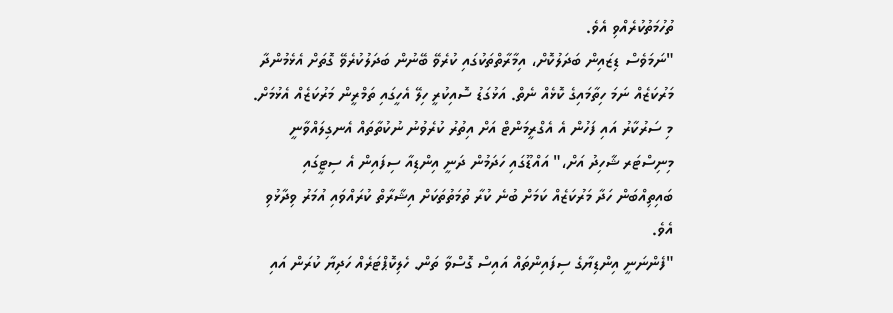ތުހުމަތުކުރެއްވި އެވެ.
"ނަމަވެސް ޑިޒައިން ބަދަލުކޮށް، އިމާރާތްތަކުގައި ކުރެވޭ ބޭނުން ބަދަލުކުރެވޭ ގޮތަށް އެޅެމުންދާ މަރުކަޒެއް ނަމަ ހިތާމައިގެ ކޮޅެއް ނެތް. އަޅުގަޑު ސޮއިކުރީ ހިލޭ އެހީގައި ތަމްރީން މަރުކަޒެއް އެޅުމަށް. މި ސަރުކާރު އައި ފަހުން އެ އެގްރީމަންޓް އަށް އިތުރު ކުރެވުނު ނުކުތާތައް އެނގިލައްވާނީ މިނިސްޓަރ ޝާހިދު އަށް،" އައްޑޫގައި ހަދަމުން ދަނީ އިންޑިއާ ސިފައިން އެ ސިޓީގައި ބައިތިއްބަން ހަދާ މަރުކަޒެއް ކަމަށް ބުނެ ކުރާ ތުމަތުތަކަށް އިޝާރާތް ކުރައްވައި އުމަރު ވިދާޅުވި އެވެ.
"ފެންނަނީ އިންޑިޔާގެ ސިފައިންތައް އައިސް ގޮސްވާ ތަން. ހެލިކޮޕްޓަރެއް ހަދިޔާ ކުރަން އައި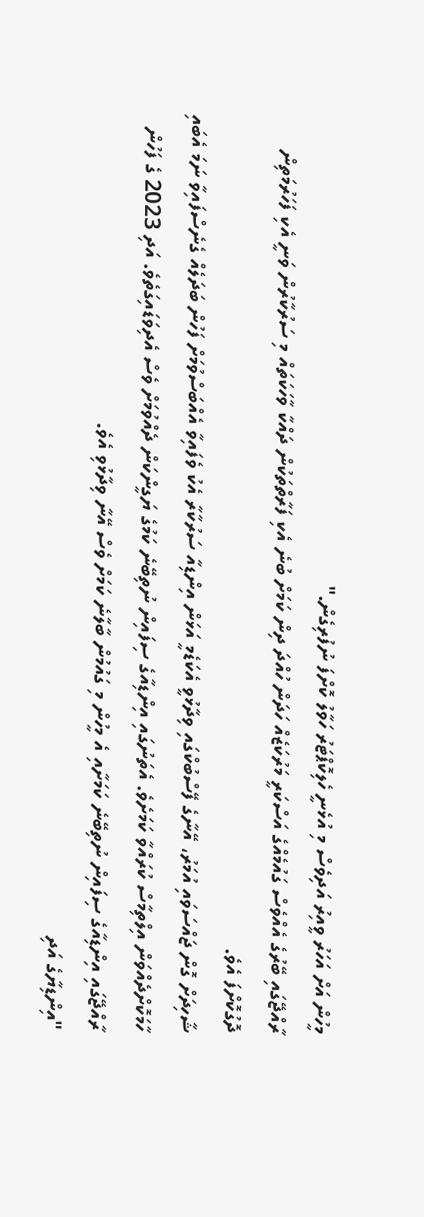މީހުން އަށް އަހަރު ވީއިރު އަދިވެސް މި އުޅެނީ ހެލިކޮޕްޓަރު ހަވާލު ކޮށްފަ ނުފުރިގެން."
ރާއްޖޭގައި ބޭރުގެ އެއްވެސް ގައުމެއްގެ އަސްކަރީ މަރުކަޒެއް ހަދަން ހުއްދަ ދިން ކަމަށް ބުނެ އެކި ފަރާތްތަކުން ދައްކާ ވާހަކަތައް މި ސަރުކާރުން ވަނީ އެކި ފަހަރުމަތިން ދޮގުކޮށްފަ އެވެ.
ޝާހިދަށް ގޮން ޖައްސަވައި އުމަރު، އޭނާގެ ފޭސްބުކްގައި ވިދާޅުވީ އެކަޑެމީ އަޅަން އިންޑިއާ ސަރުކާރާ އެކު ވެފައިވާ އެއްބަސްވުމަށް ފަހުން ބަދަލެއް ގެނެސްފައިވާ ނަމަ އެބައި ހާމަކޮށްދެއްވަން އިލްތިމާސް ކުރައްވާ ކަމަށެވެ. އެތަނުގައި އިންޑިއާގެ ސިފައިން ނުތިބޭނެ ކަމުގެ ޔަގީންކަން ދެއްވުމަށް ވެސް އެދިވަޑައިގަތެވެ. އަދި 2023 ގެ ފަހުން ރާއްޖޭގައި އިންޑިއާގެ ސިފައިން ނުތިބޭނެ ކަމަށާއި އެ މީހުން މި ގައުމުން ބާލާނެ ކަމަށް ވެސް އޭނާ ވިދާޅުވި އެވެ.
"އިންޑިޔާގެ އަދި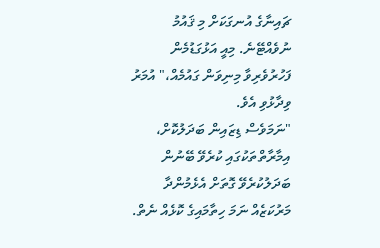ޗައިނާގެ އުނގަކަށް މި ޤައުމު ނުވެއްޓޭނެ. މިއީ އަޅުގަޑުމެން ފަހުރުވެރިވާ މިނިވަން ގައުމެއް،" އުމަރު ވިދާޅުވި އެވެ.
"ނަމަވެސް ޑިޒައިން ބަދަލުކޮށް، އިމާރާތްތަކުގައި ކުރެވޭ ބޭނުން ބަދަލުކުރެވޭ ގޮތަށް އެޅެމުންދާ މަރުކަޒެއް ނަމަ ހިތާމައިގެ ކޮޅެއް ނެތް.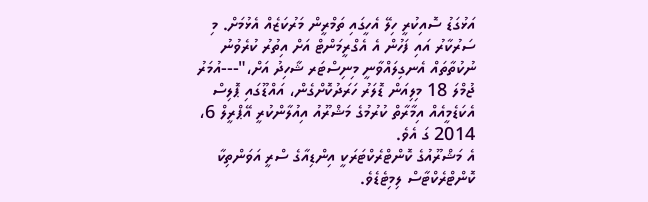އަޅުގަޑު ސޮއިކުރީ ހިލޭ އެހީގައި ތަމްރީން މަރުކަޒެއް އެޅުމަށް. މި ސަރުކާރު އައި ފަހުން އެ އެގްރީމަންޓް އަށް އިތުރު ކުރެވުނު ނުކުތާތައް އެނގިލައްވާނީ މިނިސްޓަރ ޝާހިދު އަށް،"---އުމަރު
ޖުމްލަ 18 މިލިއަން ޑޮލަރު ހަރަދުކޮށްގެން، އައްޑޫގައި ޕޮލިސް އެކަޑެމީއެއް އިމާރާތް ކުރުމުގެ މަޝްރޫއު އިއުލާންކުރީ އޭޕްރީލް 6، 2014 ގަ އެވެ.
އެ މަޝްރޫއުގެ ކޮންޓްރެކްޓަރަކީ އިންޑިއާގެ ސްރީ އަވަންތިކާ ކޮންޓްރެކްޓާސް ލިމިޓެޑެވެ.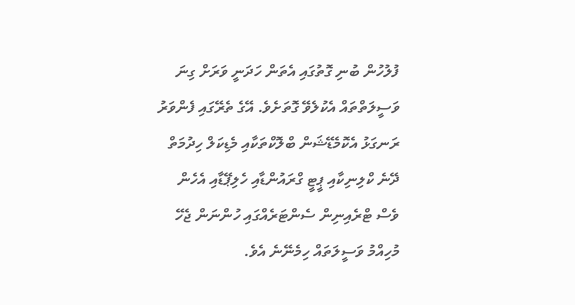ފުލުހުން ބުނި ގޮތުގައި އެތަން ހަދަނީ ވަރަށް ގިނަ ވަސީލަތްތައް އެކުލެވޭ ގޮތަށެވެ. އޭގެ ތެރޭގައި ފެންވަރު ރަނގަޅު އެކޮމެޑޭޝަން ބްލޮކްތަކާއި މެޑިކަލް ހިދުމަތް ދޭނެ ކްލިނިކާއި ޕީޓީ ގްރައުންޑާއި ހެލިޕޭޑާއި އެހެން ވެސް ޓްރެއިނިން ސެންޓަރެއްގައި ހުންނަން ޖެހޭ މުހިއްމު ވަސީލަތައް ހިމެނޭނެ އެވެ.